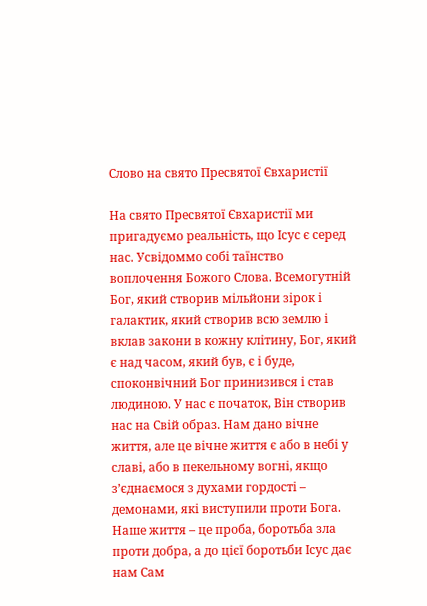Слово на свято Пресвятої Євхаристії

На свято Пресвятої Євхаристії ми пригадуємо реальність, що Ісус є серед нас. Усвідоммо собі таїнство воплочення Божого Слова. Всемогутній Бог, який створив мільйони зірок і галактик, який створив всю землю і вклав закони в кожну клітину, Бог, який є над часом, який був, є і буде, споконвічний Бог принизився і став людиною. У нас є початок, Він створив нас на Свій образ. Нам дано вічне життя, але це вічне життя є або в небі у славі, або в пекельному вогні, якщо з’єднаємося з духами гордості – демонами, які виступили проти Бога. Наше життя – це проба, боротьба зла проти добра, а до цієї боротьби Ісус дає нам Сам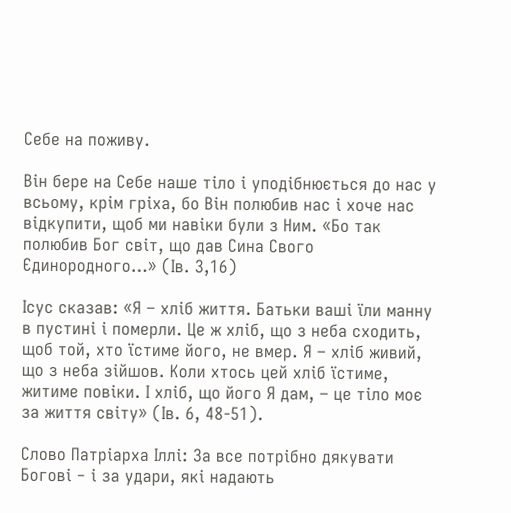Себе на поживу.

Він бере на Себе наше тіло і уподібнюється до нас у всьому, крім гріха, бо Він полюбив нас і хоче нас відкупити, щоб ми навіки були з Ним. «Бо так полюбив Бог світ, що дав Сина Свого Єдинородного…» (Ів. 3,16)

Ісус сказав: «Я – хліб життя. Батьки ваші їли манну в пустині і померли. Це ж хліб, що з неба сходить, щоб той, хто їстиме його, не вмер. Я – хліб живий, що з неба зійшов. Коли хтось цей хліб їстиме, житиме повіки. І хліб, що його Я дам, – це тіло моє за життя світу» (Ів. 6, 48-51).

Слово Патріарха Іллі: За все потрібно дякувати Богові ‒ і за удари, які надають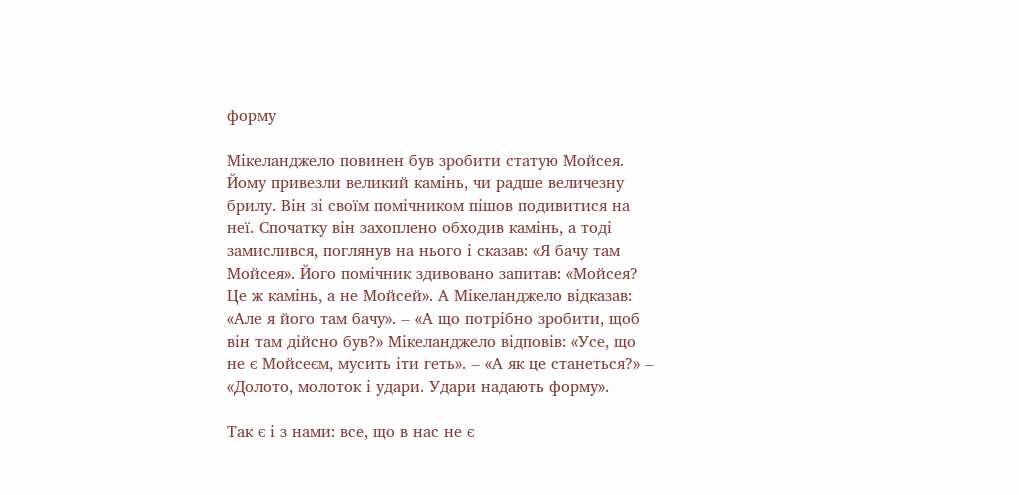форму

Мікеланджело повинен був зробити статую Мойсея. Йому привезли великий камінь, чи радше величезну брилу. Він зі своїм помічником пішов подивитися на неї. Спочатку він захоплено обходив камінь, а тоді замислився, поглянув на нього і сказав: «Я бачу там Мойсея». Його помічник здивовано запитав: «Мойсея? Це ж камінь, а не Мойсей». А Мікеланджело відказав: «Але я його там бачу». ‒ «А що потрібно зробити, щоб він там дійсно був?» Мікеланджело відповів: «Усе, що не є Мойсеєм, мусить іти геть». ‒ «А як це станеться?» ‒ «Долото, молоток і удари. Удари надають форму».

Так є і з нами: все, що в нас не є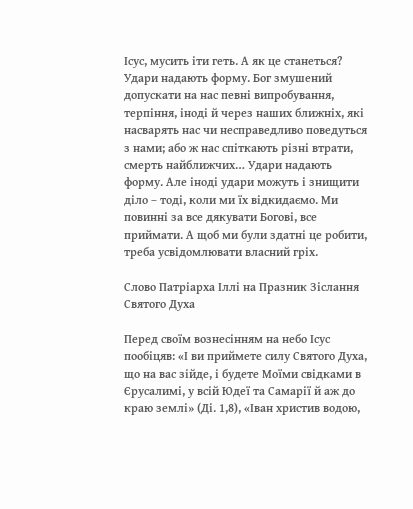Ісус, мусить іти геть. А як це станеться? Удари надають форму. Бог змушений допускати на нас певні випробування, терпіння, іноді й через наших ближніх, які насварять нас чи несправедливо поведуться з нами; або ж нас спіткають різні втрати, смерть найближчих… Удари надають форму. Але іноді удари можуть і знищити діло ‒ тоді, коли ми їх відкидаємо. Ми повинні за все дякувати Богові, все приймати. А щоб ми були здатні це робити, треба усвідомлювати власний гріх.

Слово Патріарха Іллі на Празник Зіслання Святого Духа

Перед своїм вознесінням на небо Ісус пообіцяв: «І ви приймете силу Святого Духа, що на вас зійде, і будете Моїми свідками в Єрусалимі, у всій Юдеї та Самарії й аж до краю землі» (Ді. 1,8), «Іван христив водою,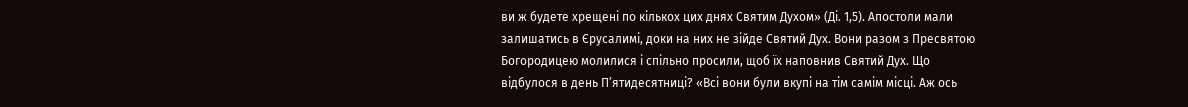ви ж будете хрещені по кількох цих днях Святим Духом» (Ді. 1,5). Апостоли мали залишатись в Єрусалимі, доки на них не зійде Святий Дух. Вони разом з Пресвятою Богородицею молилися і спільно просили, щоб їх наповнив Святий Дух. Що відбулося в день П’ятидесятниці? «Всі вони були вкупі на тім самім місці. Аж ось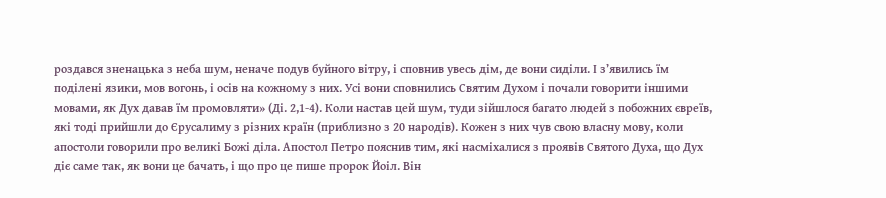роздався зненацька з неба шум, неначе подув буйного вітру, і сповнив увесь дім, де вони сиділи. І з’явились їм поділені язики, мов вогонь, і осів на кожному з них. Усі вони сповнились Святим Духом і почали говорити іншими мовами, як Дух давав їм промовляти» (Ді. 2,1-4). Коли настав цей шум, туди зійшлося багато людей з побожних євреїв, які тоді прийшли до Єрусалиму з різних країн (приблизно з 20 народів). Кожен з них чув свою власну мову, коли апостоли говорили про великі Божі діла. Апостол Петро пояснив тим, які насміхалися з проявів Святого Духа, що Дух діє саме так, як вони це бачать, і що про це пише пророк Йоіл. Він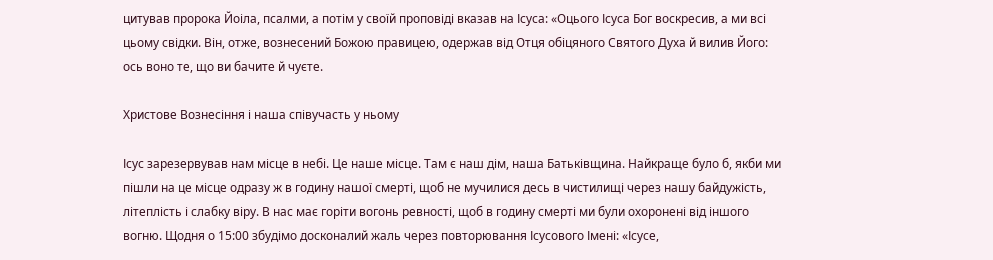цитував пророка Йоіла, псалми, а потім у своїй проповіді вказав на Ісуса: «Оцього Ісуса Бог воскресив, а ми всі цьому свідки. Він, отже, вознесений Божою правицею, одержав від Отця обіцяного Святого Духа й вилив Його: ось воно те, що ви бачите й чуєте.

Христове Вознесіння і наша співучасть у ньому

Ісус зарезервував нам місце в небі. Це наше місце. Там є наш дім, наша Батьківщина. Найкраще було б, якби ми пішли на це місце одразу ж в годину нашої смерті, щоб не мучилися десь в чистилищі через нашу байдужість, літеплість і слабку віру. В нас має горіти вогонь ревності, щоб в годину смерті ми були охоронені від іншого вогню. Щодня о 15:00 збудімо досконалий жаль через повторювання Ісусового Імені: «Ісусе,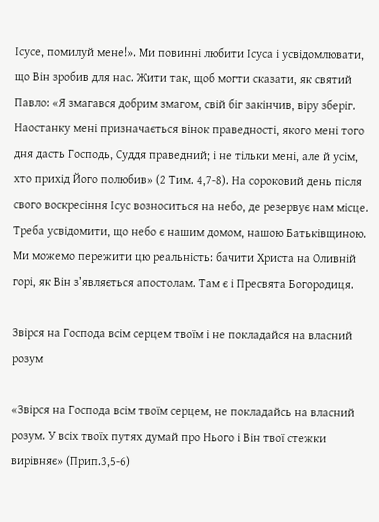Ісусе, помилуй мене!». Ми повинні любити Ісуса і усвідомлювати, що Він зробив для нас. Жити так, щоб могти сказати, як святий Павло: «Я змагався добрим змагом, свій біг закінчив, віру зберіг. Наостанку мені призначається вінок праведності, якого мені того дня дасть Господь, Суддя праведний; і не тільки мені, але й усім, хто прихід Його полюбив» (2 Тим. 4,7-8). На сороковий день після свого воскресіння Ісус возноситься на небо, де резервує нам місце. Треба усвідомити, що небо є нашим домом, нашою Батьківщиною. Ми можемо пережити цю реальність: бачити Христа на Оливній горі, як Він з’являється апостолам. Там є і Пресвята Богородиця.

Звірся на Господа всім серцем твоїм і не покладайся на власний розум

«Звірся на Господа всім твоїм серцем, не покладайсь на власний розум. У всіх твоїх путях думай про Нього і Він твої стежки вирівняє» (Прип.3,5-6)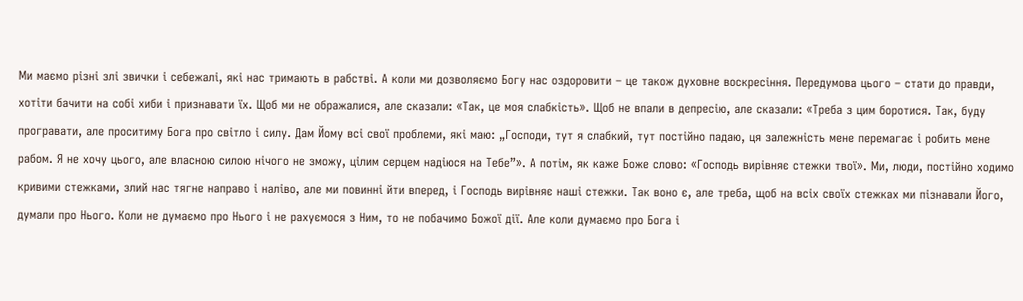Ми маємо різні злі звички і себежалі, які нас тримають в рабстві. А коли ми дозволяємо Богу нас оздоровити – це також духовне воскресіння. Передумова цього – стати до правди, хотіти бачити на собі хиби і признавати їх. Щоб ми не ображалися, але сказали: «Так, це моя слабкість». Щоб не впали в депресію, але сказали: «Треба з цим боротися. Так, буду програвати, але проситиму Бога про світло і силу. Дам Йому всі свої проблеми, які маю: „Господи, тут я слабкий, тут постійно падаю, ця залежність мене перемагає і робить мене рабом. Я не хочу цього, але власною силою нічого не зможу, цілим серцем надіюся на Тебе”». А потім, як каже Боже слово: «Господь вирівняє стежки твої». Ми, люди, постійно ходимо кривими стежками, злий нас тягне направо і наліво, але ми повинні йти вперед, і Господь вирівняє наші стежки. Так воно є, але треба, щоб на всіх своїх стежках ми пізнавали Його, думали про Нього. Коли не думаємо про Нього і не рахуємося з Ним, то не побачимо Божої дії. Але коли думаємо про Бога і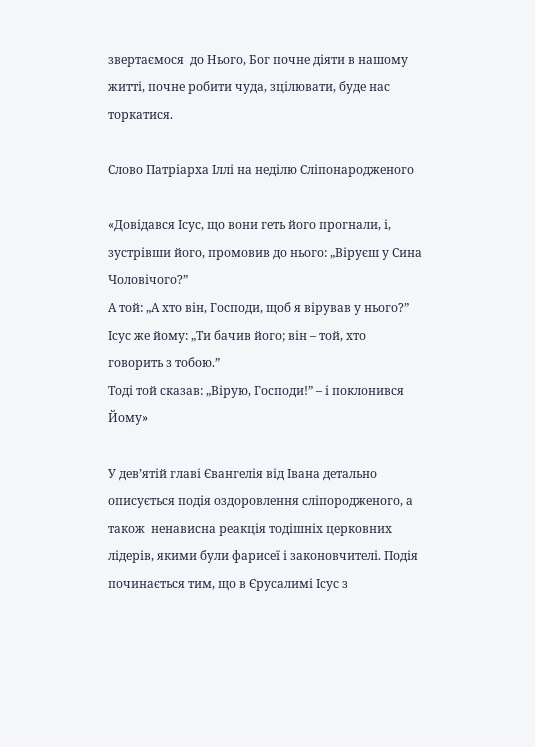звертаємося  до Нього, Бог почне діяти в нашому житті, почне робити чуда, зцілювати, буде нас торкатися.

Слово Патріарха Іллі на неділю Сліпонародженого

«Довідався Ісус, що вони геть його прогнали, і, зустрівши його, промовив до нього: „Віруєш у Сина Чоловічого?”
А той: „А хто він, Господи, щоб я вірував у нього?”
Ісус же йому: „Ти бачив його; він – той, хто говорить з тобою.”
Тоді той сказав: „Вірую, Господи!” – і поклонився Йому»

У дев’ятій главі Євангелія від Івана детально описується подія оздоровлення сліпородженого, а також  ненависна реакція тодішніх церковних лідерів, якими були фарисеї і законовчителі. Подія починається тим, що в Єрусалимі Ісус з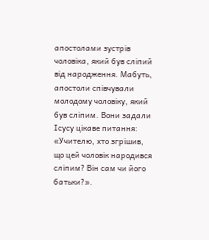апостолами зустрів чоловіка, який був сліпий від народження. Мабуть, апостоли співчували молодому чоловіку, який був сліпим. Вони задали Ісусу цікаве питання: «Учителю, хто згрішив, що цей чоловік народився сліпим? Він сам чи його батьки?».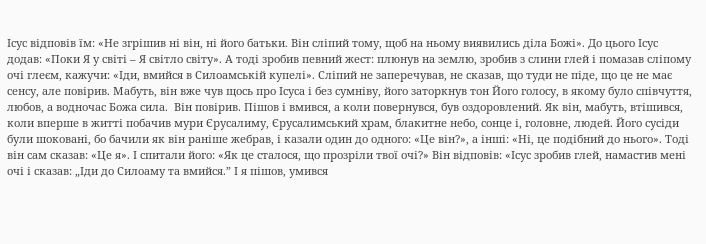Ісус відповів їм: «Не згрішив ні він, ні його батьки. Він сліпий тому, щоб на ньому виявились діла Божі». До цього Ісус додав: «Поки Я у світі – Я світло світу». А тоді зробив певний жест: плюнув на землю, зробив з слини глей і помазав сліпому очі глеєм, кажучи: «Іди, вмийся в Силоамській купелі». Сліпий не заперечував, не сказав, що туди не піде, що це не має сенсу, але повірив. Мабуть, він вже чув щось про Ісуса і без сумніву, його заторкнув тон Його голосу, в якому було співчуття, любов, а водночас Божа сила.  Він повірив. Пішов і вмився, а коли повернувся, був оздоровлений. Як він, мабуть, втішився, коли вперше в житті побачив мури Єрусалиму, Єрусалимський храм, блакитне небо, сонце і, головне, людей. Його сусіди були шоковані, бо бачили як він раніше жебрав, і казали один до одного: «Це він?», а інші: «Ні, це подібний до нього». Тоді він сам сказав: «Це я». І спитали його: «Як це сталося, що прозріли твої очі?» Він відповів: «Ісус зробив глей, намастив мені очі і сказав: „Іди до Силоаму та вмийся.” І я пішов, умився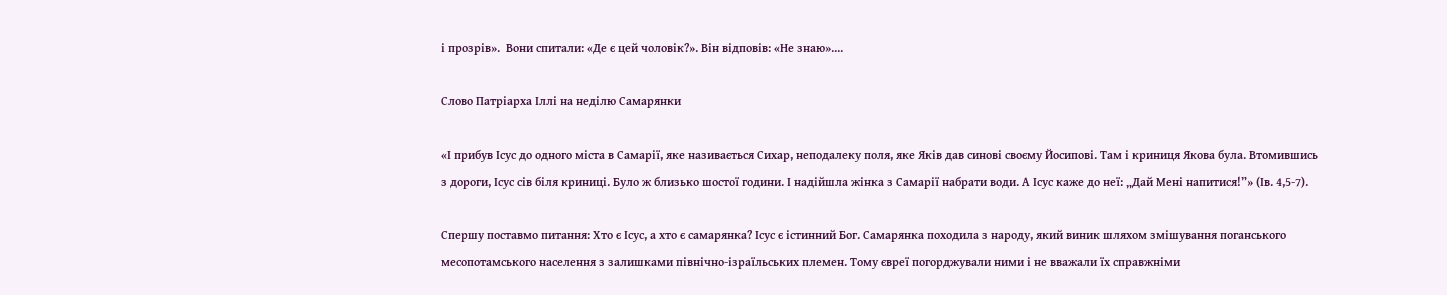і прозрів».  Вони спитали: «Де є цей чоловік?». Він відповів: «Не знаю»....

Слово Патріарха Іллі на неділю Самарянки

«І прибув Ісус до одного міста в Самарії, яке називається Сихар, неподалеку поля, яке Яків дав синові своєму Йосипові. Там і криниця Якова була. Втомившись з дороги, Ісус сів біля криниці. Було ж близько шостої години. І надійшла жінка з Самарії набрати води. А Ісус каже до неї: „Дай Мені напитися!”» (Ів. 4,5-7).

Спершу поставмо питання: Хто є Ісус, а хто є самарянка? Ісус є істинний Бог. Самарянка походила з народу, який виник шляхом змішування поганського месопотамського населення з залишками північно-ізраїльських племен. Тому євреї погорджували ними і не вважали їх справжніми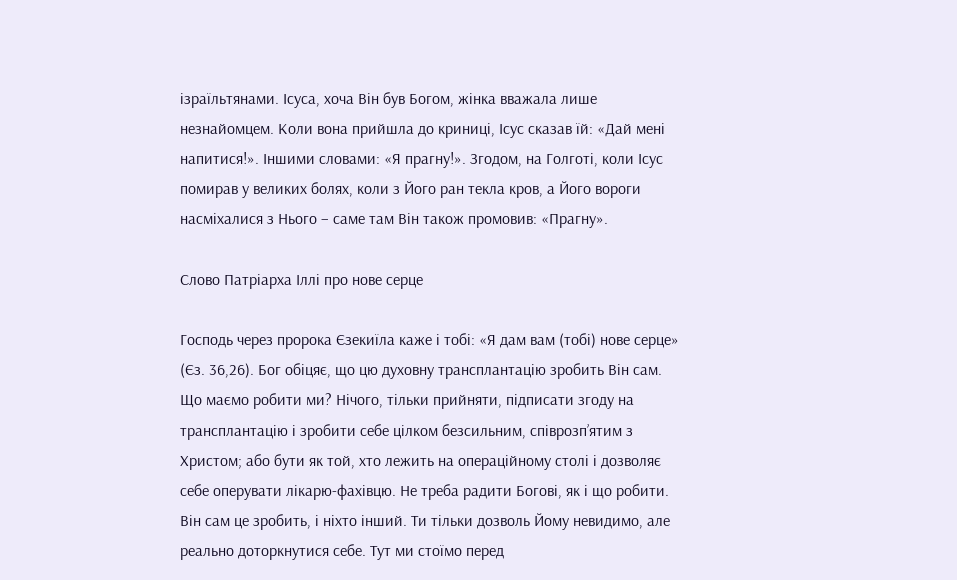ізраїльтянами. Ісуса, хоча Він був Богом, жінка вважала лише незнайомцем. Коли вона прийшла до криниці, Ісус сказав їй: «Дай мені напитися!». Іншими словами: «Я прагну!». Згодом, на Голготі, коли Ісус помирав у великих болях, коли з Його ран текла кров, а Його вороги насміхалися з Нього − саме там Він також промовив: «Прагну».

Слово Патріарха Іллі про нове серце

Господь через пророка Єзекиїла каже і тобі: «Я дам вам (тобі) нове серце» (Єз. 36,26). Бог обіцяє, що цю духовну трансплантацію зробить Він сам. Що маємо робити ми? Нічого, тільки прийняти, підписати згоду на трансплантацію і зробити себе цілком безсильним, співрозп’ятим з Христом; або бути як той, хто лежить на операційному столі і дозволяє себе оперувати лікарю-фахівцю. Не треба радити Богові, як і що робити. Він сам це зробить, і ніхто інший. Ти тільки дозволь Йому невидимо, але реально доторкнутися себе. Тут ми стоїмо перед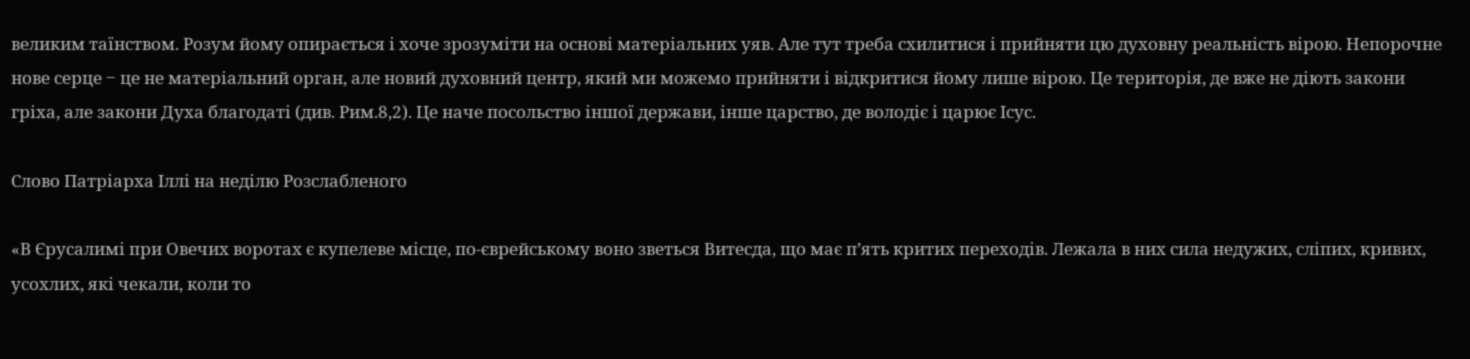великим таїнством. Розум йому опирається і хоче зрозуміти на основі матеріальних уяв. Але тут треба схилитися і прийняти цю духовну реальність вірою. Непорочне нове серце ‒ це не матеріальний орган, але новий духовний центр, який ми можемо прийняти і відкритися йому лише вірою. Це територія, де вже не діють закони гріха, але закони Духа благодаті (див. Рим.8,2). Це наче посольство іншої держави, інше царство, де володіє і царює Ісус.

Слово Патріарха Іллі на неділю Розслабленого

«В Єрусалимі при Овечих воротах є купелеве місце, по-єврейському воно зветься Витесда, що має п’ять критих переходів. Лежала в них сила недужих, сліпих, кривих, усохлих, які чекали, коли то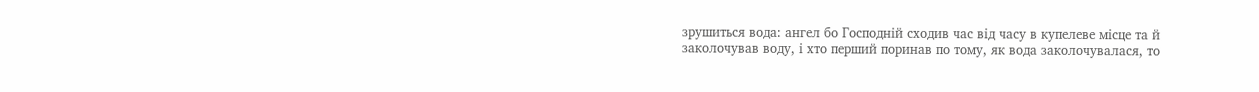зрушиться вода: ангел бо Господній сходив час від часу в купелеве місце та й заколочував воду, і хто перший поринав по тому, як вода заколочувалася, то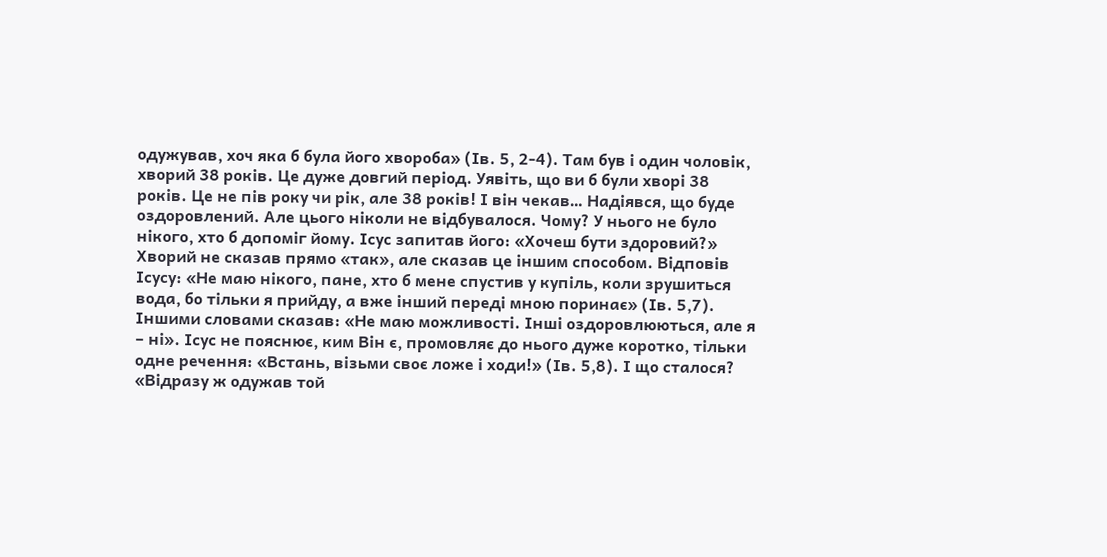одужував, хоч яка б була його хвороба» (Ів. 5, 2-4). Там був і один чоловік, хворий 38 років. Це дуже довгий період. Уявіть, що ви б були хворі 38 років. Це не пів року чи рік, але 38 років! І він чекав… Надіявся, що буде оздоровлений. Але цього ніколи не відбувалося. Чому? У нього не було нікого, хто б допоміг йому. Ісус запитав його: «Хочеш бути здоровий?» Хворий не сказав прямо «так», але сказав це іншим способом. Відповів Ісусу: «Не маю нікого, пане, хто б мене спустив у купіль, коли зрушиться вода, бо тільки я прийду, а вже інший переді мною поринає» (Ів. 5,7). Іншими словами сказав: «Не маю можливості. Інші оздоровлюються, але я – ні». Ісус не пояснює, ким Він є, промовляє до нього дуже коротко, тільки одне речення: «Встань, візьми своє ложе і ходи!» (Ів. 5,8). І що сталося? «Відразу ж одужав той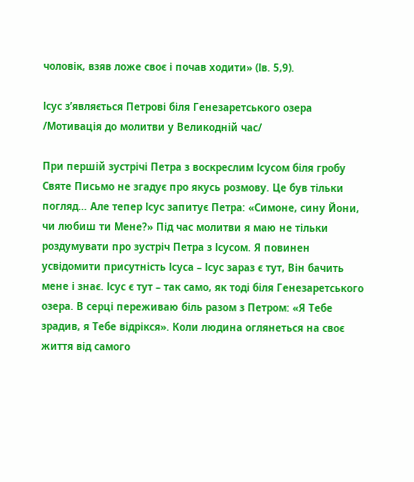чоловік, взяв ложе своє і почав ходити» (Ів. 5,9).

Ісус з’являється Петрові біля Генезаретського озера /Мотивація до молитви у Великодній час/

При першій зустрічі Петра з воскреслим Ісусом біля гробу Святе Письмо не згадує про якусь розмову. Це був тільки погляд… Але тепер Ісус запитує Петра: «Симоне, сину Йони, чи любиш ти Мене?» Під час молитви я маю не тільки роздумувати про зустріч Петра з Ісусом. Я повинен усвідомити присутність Ісуса – Ісус зараз є тут, Він бачить мене і знає. Ісус є тут – так само, як тоді біля Генезаретського озера. В серці переживаю біль разом з Петром: «Я Тебе зрадив, я Тебе відрікся». Коли людина оглянеться на своє життя від самого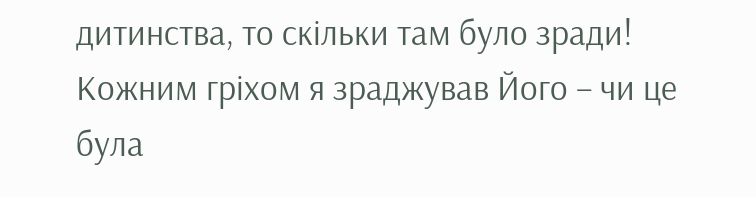дитинства, то скільки там було зради! Кожним гріхом я зраджував Його – чи це була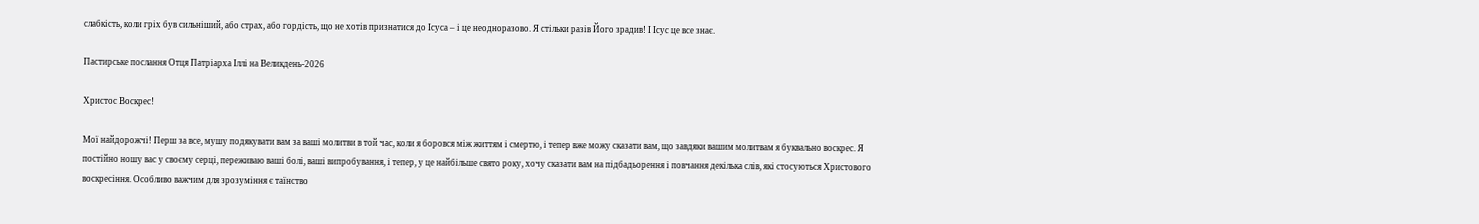слабкість, коли гріх був сильніший, або страх, або гордість, що не хотів признатися до Ісуса – і це неодноразово. Я стільки разів Його зрадив! І Ісус це все знає.

Пастирське послання Отця Патріарха Іллі на Великдень-2026

Христос Воскрес!

Мої найдорожчі! Перш за все, мушу подякувати вам за ваші молитви в той час, коли я боровся між життям і смертю, і тепер вже можу сказати вам, що завдяки вашим молитвам я буквально воскрес. Я постійно ношу вас у своєму серці, переживаю ваші болі, ваші випробування, і тепер, у це найбільше свято року, хочу сказати вам на підбадьорення і повчання декілька слів, які стосуються Христового воскресіння. Особливо важчим для зрозуміння є таїнство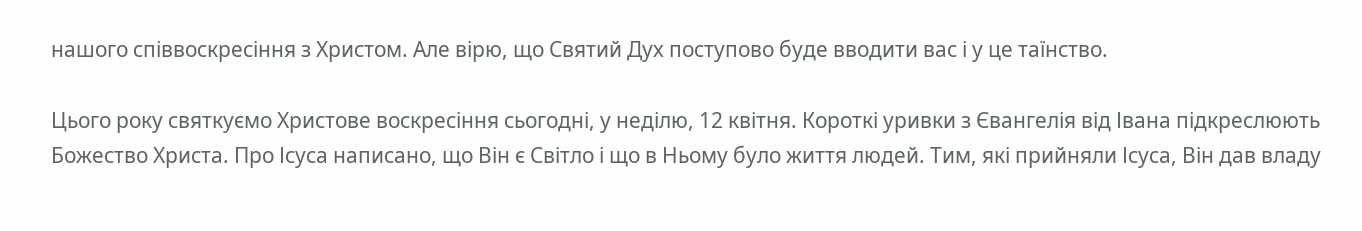нашого співвоскресіння з Христом. Але вірю, що Святий Дух поступово буде вводити вас і у це таїнство.

Цього року святкуємо Христове воскресіння сьогодні, у неділю, 12 квітня. Короткі уривки з Євангелія від Івана підкреслюють Божество Христа. Про Ісуса написано, що Він є Світло і що в Ньому було життя людей. Тим, які прийняли Ісуса, Він дав владу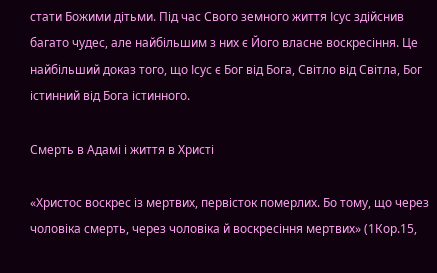стати Божими дітьми. Під час Свого земного життя Ісус здійснив багато чудес, але найбільшим з них є Його власне воскресіння. Це найбільший доказ того, що Ісус є Бог від Бога, Світло від Світла, Бог істинний від Бога істинного.

Смерть в Адамі і життя в Христі

«Христос воскрес із мертвих, первісток померлих. Бо тому, що через чоловіка смерть, через чоловіка й воскресіння мертвих» (1Кор.15,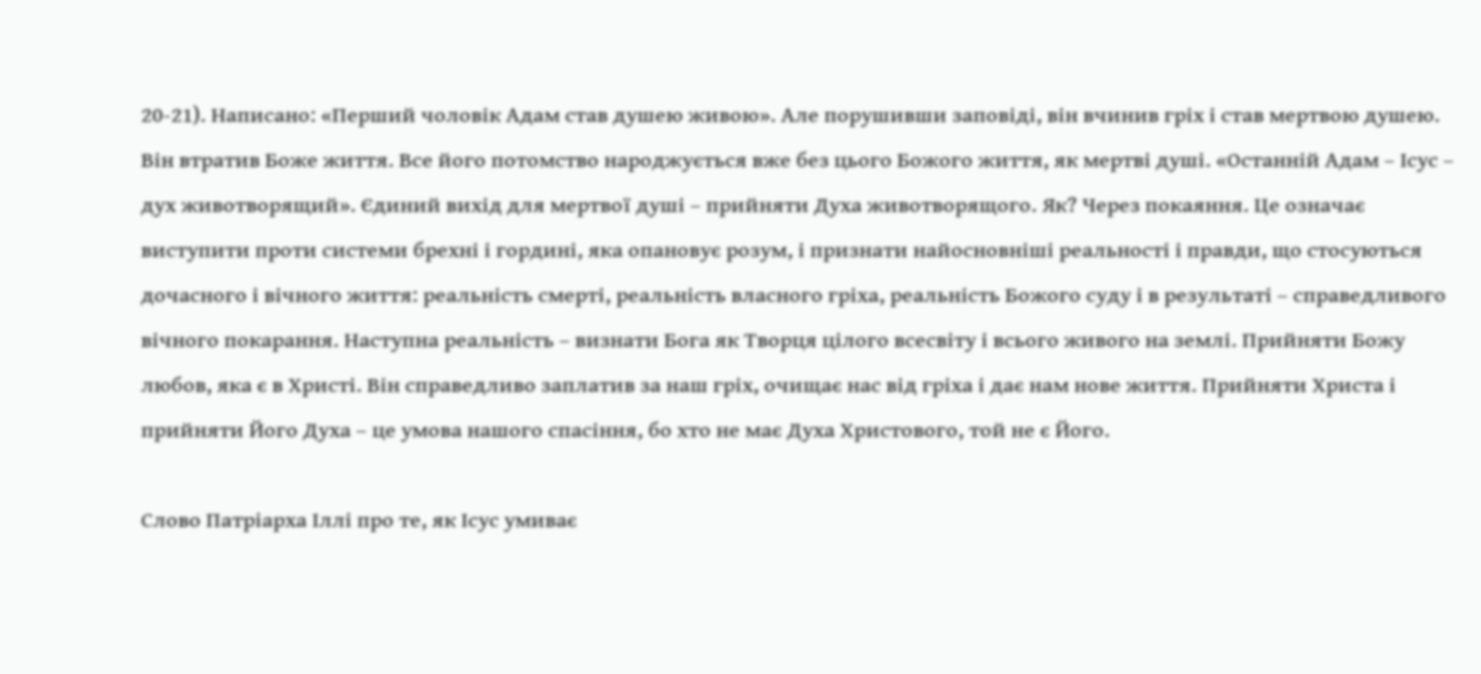20-21). Написано: «Перший чоловік Адам став душею живою». Але порушивши заповіді, він вчинив гріх і став мертвою душею. Він втратив Боже життя. Все його потомство народжується вже без цього Божого життя, як мертві душі. «Останній Адам – Ісус – дух животворящий». Єдиний вихід для мертвої душі – прийняти Духа животворящого. Як? Через покаяння. Це означає виступити проти системи брехні і гордині, яка опановує розум, і признати найосновніші реальності і правди, що стосуються дочасного і вічного життя: реальність смерті, реальність власного гріха, реальність Божого суду і в результаті – справедливого вічного покарання. Наступна реальність – визнати Бога як Творця цілого всесвіту і всього живого на землі. Прийняти Божу любов, яка є в Христі. Він справедливо заплатив за наш гріх, очищає нас від гріха і дає нам нове життя. Прийняти Христа і прийняти Його Духа – це умова нашого спасіння, бо хто не має Духа Христового, той не є Його.

Слово Патріарха Іллі про те, як Ісус умиває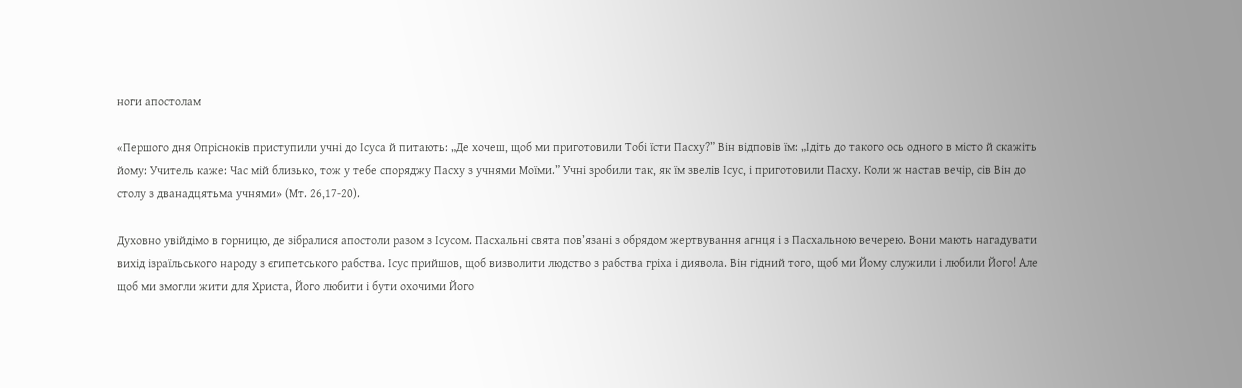ноги апостолам

«Першого дня Опрісноків приступили учні до Ісуса й питають: „Де хочеш, щоб ми приготовили Тобі їсти Пасху?” Він відповів їм: „Ідіть до такого ось одного в місто й скажіть йому: Учитель каже: Час мій близько, тож у тебе споряджу Пасху з учнями Моїми.” Учні зробили так, як їм звелів Ісус, і приготовили Пасху. Коли ж настав вечір, сів Він до столу з дванадцятьма учнями» (Мт. 26,17-20).

Духовно увійдімо в горницю, де зібралися апостоли разом з Ісусом. Пасхальні свята пов’язані з обрядом жертвування агнця і з Пасхальною вечерею. Вони мають нагадувати вихід ізраїльського народу з єгипетського рабства. Ісус прийшов, щоб визволити людство з рабства гріха і диявола. Він гідний того, щоб ми Йому служили і любили Його! Але щоб ми змогли жити для Христа, Його любити і бути охочими Його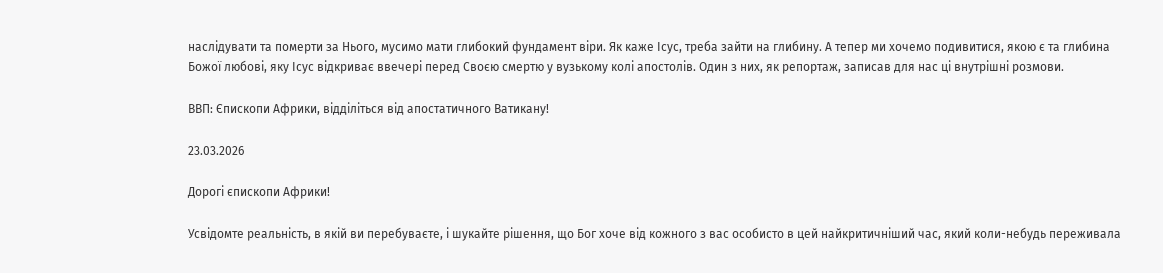наслідувати та померти за Нього, мусимо мати глибокий фундамент віри. Як каже Ісус, треба зайти на глибину. А тепер ми хочемо подивитися, якою є та глибина Божої любові, яку Ісус відкриває ввечері перед Своєю смертю у вузькому колі апостолів. Один з них, як репортаж, записав для нас ці внутрішні розмови.

BВП: Єпископи Африки, відділіться від апостатичного Ватикану!

23.03.2026

Дорогі єпископи Африки!

Усвідомте реальність, в якій ви перебуваєте, і шукайте рішення, що Бог хоче від кожного з вас особисто в цей найкритичніший час, який коли-небудь переживала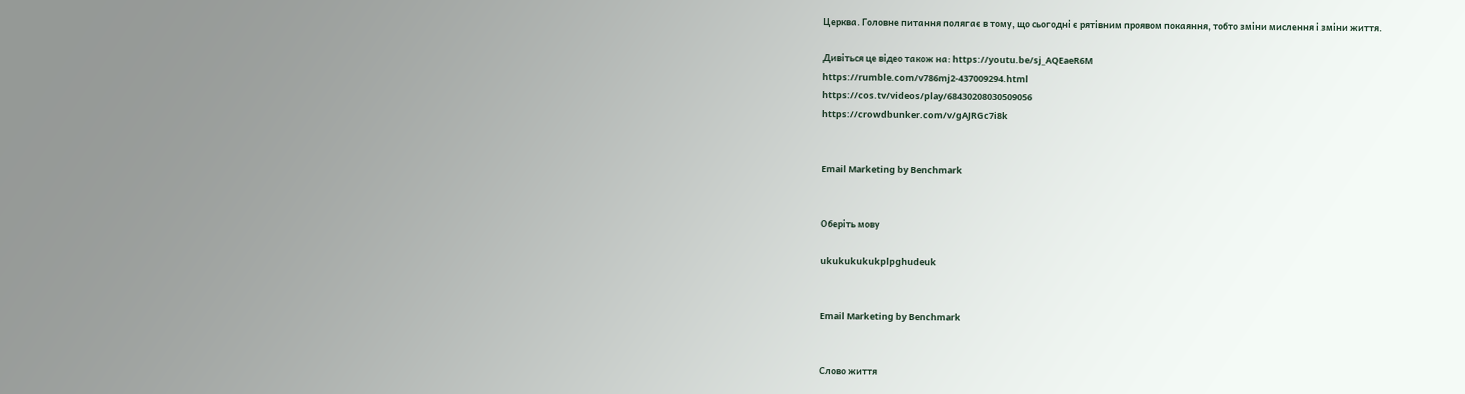Церква. Головне питання полягає в тому, що сьогодні є рятівним проявом покаяння, тобто зміни мислення і зміни життя.

Дивіться це відео також на: https://youtu.be/sj_AQEaeR6M
https://rumble.com/v786mj2-437009294.html
https://cos.tv/videos/play/68430208030509056
https://crowdbunker.com/v/gAJRGc7i8k


Email Marketing by Benchmark


Оберіть мову

ukukukukukplpghudeuk


Email Marketing by Benchmark


Слово життя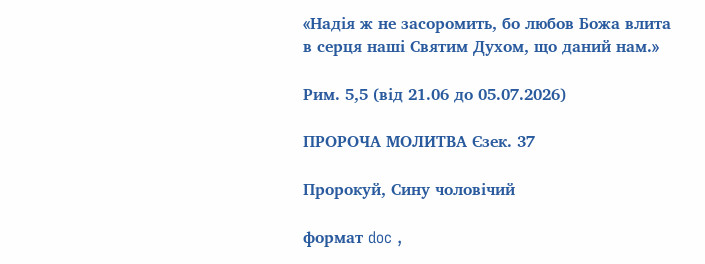«Надія ж не засоромить, бо любов Божа влита в серця наші Святим Духом, що даний нам.»

Рим. 5,5 (від 21.06 до 05.07.2026)

ПРОРОЧА МОЛИТВА Єзек. 37

Пророкуй, Сину чоловічий

формат doc ,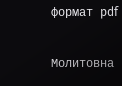формат pdf

Молитовна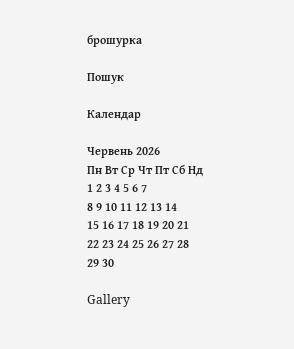брошурка

Пошук

Календар

Червень 2026
Пн Вт Ср Чт Пт Сб Нд
1 2 3 4 5 6 7
8 9 10 11 12 13 14
15 16 17 18 19 20 21
22 23 24 25 26 27 28
29 30

Gallery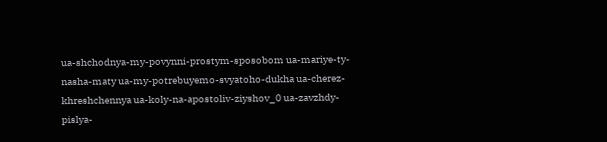ua-shchodnya-my-povynni-prostym-sposobom ua-mariye-ty-nasha-maty ua-my-potrebuyemo-svyatoho-dukha ua-cherez-khreshchennya ua-koly-na-apostoliv-ziyshov_0 ua-zavzhdy-pislya-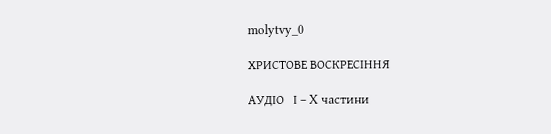molytvy_0

ХРИСТОВЕ ВОСКРЕСІННЯ

АУДІО   І – X частини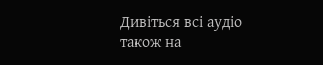Дивіться всі аудіо також на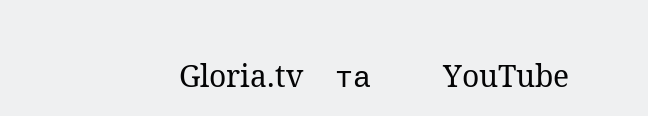Gloria.tv    та    YouTube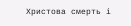Христова смерть і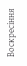Воскресіння